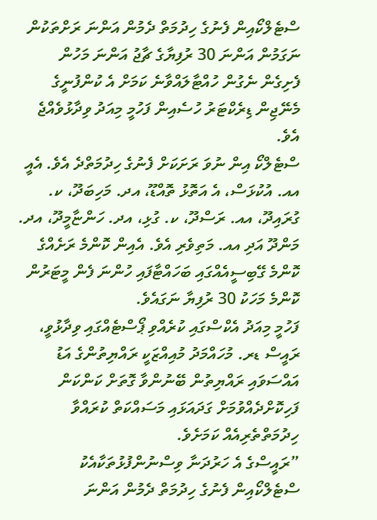ސްޓެލްކޯއިން ފެނުގެ ހިދުމަތް ދެމުން އަންނަ ރަށްތަކުން ނަގަމުން އަންނަ 30 ރުފިޔާގެ ޗާޖު އަންނަ މަހުން ފެށިގެން ނެގުން ހުއްޓާލައްވާނެ ކަމަށް އެ ކުންފުނީގެ މެނޭޖިން ޑިރެކްޓަރު ހުސެއިން ފަހުމީ މިއަދު ވިދާޅުވެއްޖެ އެވެ.
ސްޓެލްކޯ އިން ނުވަ ރަށަކަށް ފެނުގެ ހިދުމަތްދެ އެވެ. އެއީ އއ. އުކުޅަސް، އެ އަތޮޅު ތޮއްޑޫ، އދ. މަހިބަދޫ، ކ. ގުރައިދޫ، އއ. ރަސްދޫ، ކ. ގުޅި، އދ. ހަންޏާމީދޫ، އދ. މަންދޫ އަދި އއ. މަތިވެރި އެވެ. އެއިން ކޮންމެ ރަށެއްގެ ކޮންމެ ގޭބިސީއެއްގައި ބަހައްޓާފައި ހުންނަ ފެން މީޓަރުން ކޮންމެ މަހަކު 30 ރުފިޔާ ނަގައެވެ.
ފަހުމީ މިއަދު އެކްސްގައި ކުރެއްވި ޕޯސްޓެއްގައި ވިދާޅުވީ، ރައީސް ޑރ. މުހައްމަދު މުއިއްޒަކީ ރައްޔިތުންގެ އަޑު އައްސަވައި ރައްޔިތުން ބޭނުންވާ ގޮތަށް ކަންކަން ފަހިކޮށްދެއްވުމަށް ގަދައަޅައި މަސައްކަތް ކުރައްވާ ހިދުމަތްތެރިއެއް ކަމަށެވެ.
”ރައީސްގެ އެ ހަރުދަނާ ވިސްނުންފުޅުތަކާއެކު ސްޓެލްކޯއިން ފެނުގެ ހިދުމަތް ދެމުން އަންނަ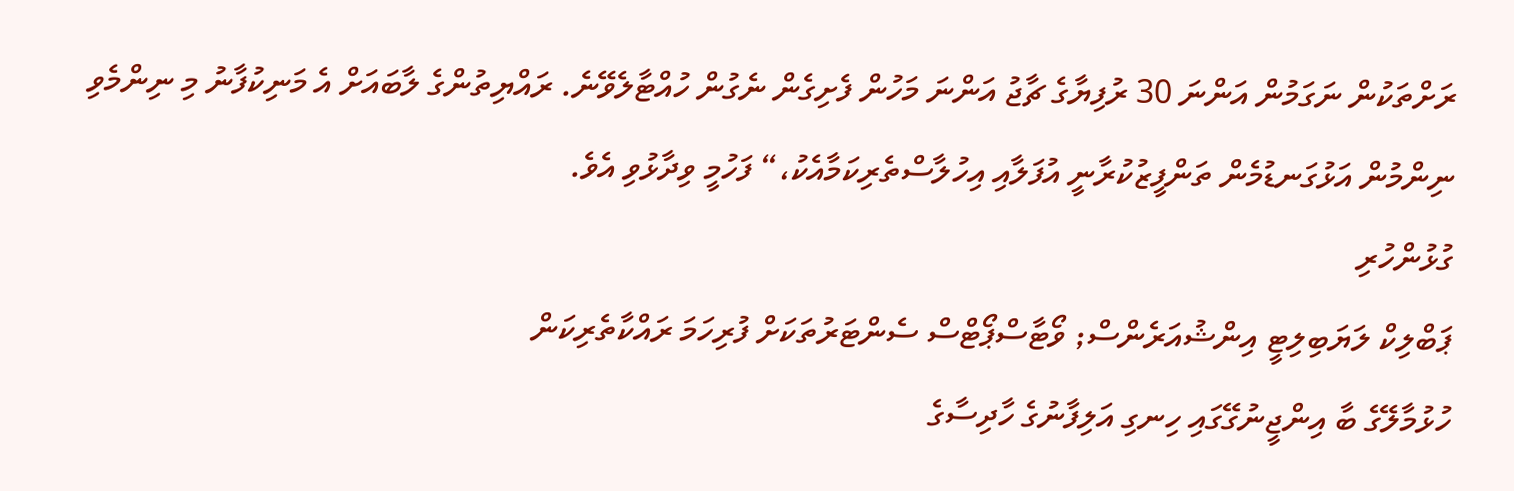ރަށްތަކުން ނަގަމުން އަންނަ 30 ރުފިޔާގެ ޗާޖު އަންނަ މަހުން ފެށިގެން ނެގުން ހުއްޓާލެވޭނެ. ރައްޔިތުންގެ ލާބައަށް އެ މަނިކުފާނު މި ނިންމެވި ނިންމުން އަޅުގަނޑުމެން ތަންފީޒުކުރާނީ އުފަލާއި އިހުލާސްތެރިކަމާއެކު،“ ފަހުމީ ވިދާޅުވި އެވެ.
ގުޅުންހުރި
ޕަބްލިކް ލަޔަބިލިޓީ އިންޝުއަރެންސް; ވޯޓާސްޕޯޓްސް ސެންޓަރުތަކަށް ފުރިހަމަ ރައްކާތެރިކަން
ހުޅުމާލޭގެ ބާ އިންޖީނުގޭގައި ހިނގި އަލިފާނުގެ ހާދިސާގެ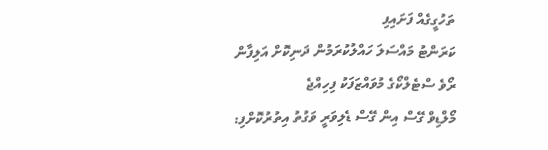ތަހުގީގެއް ފަށައިފި
ކަރަންޓު މައްސަލަ ހައްލުކުރަމުން ދަނިކޮށް އަލިފާން ރޯވެ ސްޓެލްކޯގެ މުވައްޒަފަކު ފިހިއްޖެ
މޯލްޑިވް ގޭސް އިން ގޭސް ޑެލިވަރީ ވަގުތު އިތުރުކޮށްފި: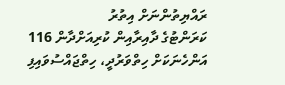ރައްޔިތުންނަށް އިތުރު
ކަރަންޓުގެ ދާއިރާއިން ކުރިއަށްދާން 116 އަންހެނަކަށް ހިތްވަރުދީ، ހިތްޖައްސުވައިފި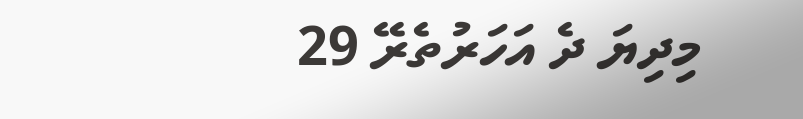މިދިޔަ ދެ އަހަރުތެރޭ 29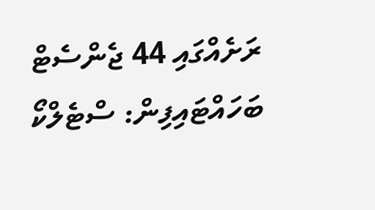ރަށެއްގައި 44 ޖެންސެޓް ބަހައްޓައިފިން: ސްޓެލްކޯ